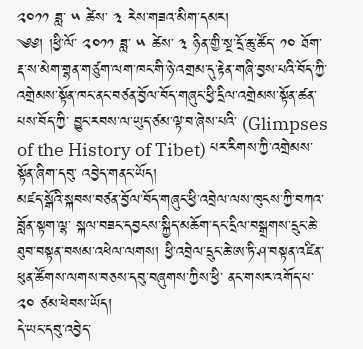༢༠༡༡ ཟླ་ ༥ ཚེས་ ༣ རེས་གཟའ་མིག་དམར།
༄༅། །ཕྱི་ལོ་ ༢༠༡༡ ཟླ་ ༥ ཚེས་ ༣ ཉིན་གྱི་སྔ་དྲོ་ཆུ་ཚོད་ ༡༠ ཐོག་རྡ་ས་མེག་གྷན་གཙུག་ལག་ཁང་གི་ཉེ་འགྲམ་དུ་རྟེན་གཞི་བྱས་པའི་བོད་ཀྱི་ འགྲེམས་སྟོན་ཁང་ནང་བཙན་བྱོལ་བོད་གཞུང་ཕྱི་དྲིལ་འགྲེམས་སྟོན་ཚན་པས་བོད་ཀྱི་ བྱུང་རབས་ལ་ཡུད་ཙམ་ལྟ་བ་ཞེས་པའི་ (Glimpses of the History of Tibet) པར་རིགས་ཀྱི་འགྲེམས་སྟོན་ཞིག་དབུ་ འབྱེད་གནང་ཡོད།
མཛད་སྒོའི་སྐབས་བཙན་བྱོལ་བོད་གཞུང་ཕྱི་འབྲེལ་ལས་ཁུངས་ཀྱི་བཀའ་བློན་སྟག་ལྷ་ སྐལ་བཟང་དབྱངས་སྐྱིད་མཆོག་དང་དྲིལ་བསྒྲགས་དྲུང་ཆེ་ཐུབ་བསྟན་བསམ་འཕེལ་ལགས། ཕྱི་འབྲེལ་དྲུང་ཆེ་ཨ་ཏི་ཤ་བསྟན་འཛིན་ཕུན་ཚོགས་ལགས་བཅས་དབུ་བཞུགས་ཀྱིས་ཕྱི་ ནང་གསར་འགོད་པ་ ༢༠ ཙམ་ཕེབས་ཡོད།
དེ་ཡང་དབུ་འབྱེད་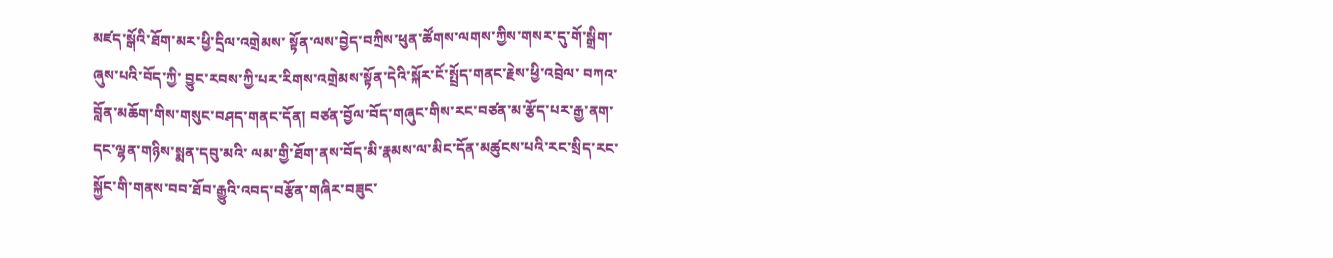མཛད་སྒོའི་ཐོག་མར་ཕྱི་དྲིལ་འགྲེམས་ སྟོན་ལས་བྱེད་བཀྲིས་ཕུན་ཚོགས་ལགས་ཀྱིས་གསར་དུ་གོ་སྒྲིག་ཞུས་པའི་བོད་ཀྱི་ བྱུང་རབས་ཀྱི་པར་རིགས་འགྲེམས་སྟོན་དེའི་སྐོར་ངོ་སྤྲོད་གནང་རྗེས་ཕྱི་འབྲེལ་ བཀའ་བློན་མཆོག་གིས་གསུང་བཤད་གནང་དོན། བཙན་བྱོལ་བོད་གཞུང་གིས་རང་བཙན་མ་རྩོད་པར་རྒྱ་ནག་དང་ལྷན་གཉིས་སྨན་དབུ་མའི་ ལམ་གྱི་ཐོག་ནས་བོད་མི་རྣམས་ལ་མིང་དོན་མཚུངས་པའི་རང་སྲིད་རང་སྐྱོང་གི་གནས་བབ་ཐོབ་རྒྱུའི་འབད་བརྩོན་གཞིར་བཟུང་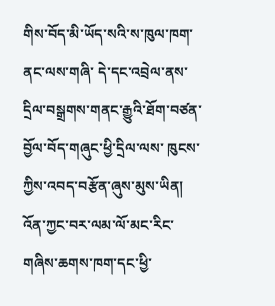གིས་བོད་མི་ཡོད་སའི་ས་ཁུལ་ཁག་ནང་ལས་གཞི་ དེ་དང་འབྲེལ་ནས་དྲིལ་བསྒྲགས་གནང་རྒྱུའི་ཐོག་བཙན་བྱོལ་བོད་གཞུང་ཕྱི་དྲིལ་ལས་ ཁུངས་ཀྱིས་འབད་བརྩོན་ཞུས་མུས་ཡིན།
འོན་ཀྱང་བར་ལམ་ལོ་མང་རིང་གཞིས་ཆགས་ཁག་དང་ཕྱི་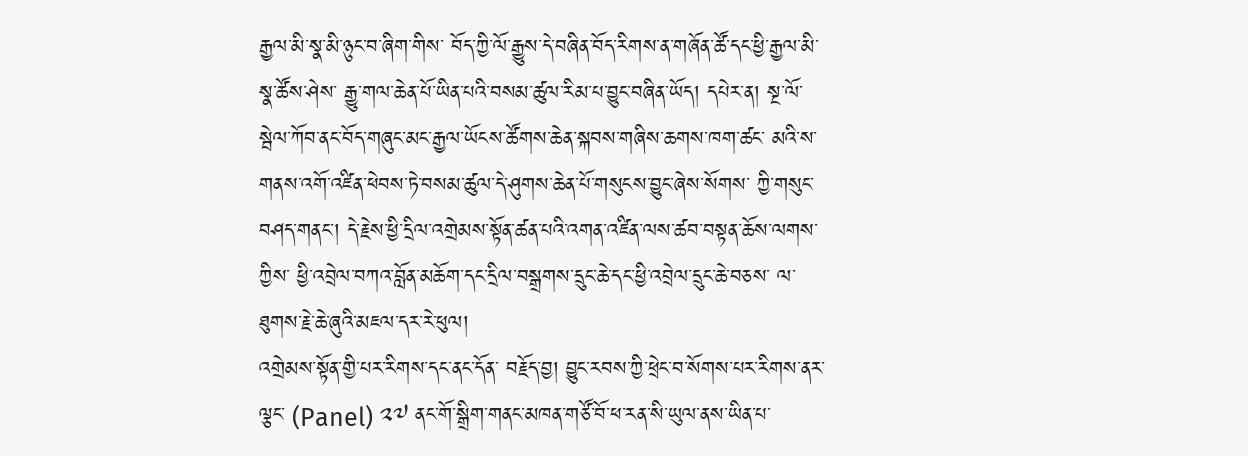རྒྱལ་མི་སྣ་མི་ཉུང་བ་ཞིག་གིས་ བོད་ཀྱི་ལོ་རྒྱུས་དེ་བཞིན་བོད་རིགས་ན་གཞོན་ཚོ་དང་ཕྱི་རྒྱལ་མི་སྣ་ཚོས་ཤེས་ རྒྱུ་གལ་ཆེན་པོ་ཡིན་པའི་བསམ་ཚུལ་རིམ་པ་བྱུང་བཞིན་ཡོད། དཔེར་ན། སྔ་ལོ་སྦེལ་ཀོབ་ནང་བོད་གཞུང་མང་རྒྱལ་ཡོངས་ཚོགས་ཆེན་སྐབས་གཞིས་ཆགས་ཁག་ཚང་ མའི་ས་གནས་འགོ་འཛིན་ཕེབས་ཏེ་བསམ་ཚུལ་དེ་ཤུགས་ཆེན་པོ་གསུངས་བྱུང་ཞེས་སོགས་ ཀྱི་གསུང་བཤད་གནང་། དེ་རྗེས་ཕྱི་དྲིལ་འགྲེམས་སྟོན་ཚན་པའི་འགན་འཛིན་ལས་ཚབ་བསྟན་ཆོས་ལགས་ཀྱིས་ ཕྱི་འབྲེལ་བཀའ་བློན་མཆོག་དང་དྲིལ་བསྒྲགས་དྲུང་ཆེ་དང་ཕྱི་འབྲེལ་དྲུང་ཆེ་བཅས་ ལ་ཐུགས་རྗེ་ཆེ་ཞུའི་མཇལ་དར་རེ་ཕུལ།
འགྲེམས་སྟོན་གྱི་པར་རིགས་དང་ནང་དོན་ བརྗོད་བྱ། བྱུང་རབས་ཀྱི་ཕྲེང་བ་སོགས་པར་རིགས་ནར་ལྕང་ (Panel) ༢༧ ནང་གོ་སྒྲིག་གནང་མཁན་གཙོ་བོ་ཕ་རན་སི་ཡུལ་ནས་ཡིན་པ་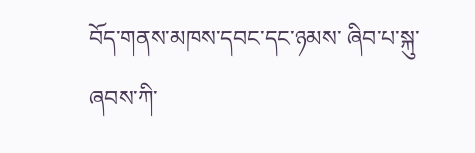བོད་གནས་མཁས་དབང་དང་ཉམས་ ཞིབ་པ་སྐུ་ཞབས་ཀི་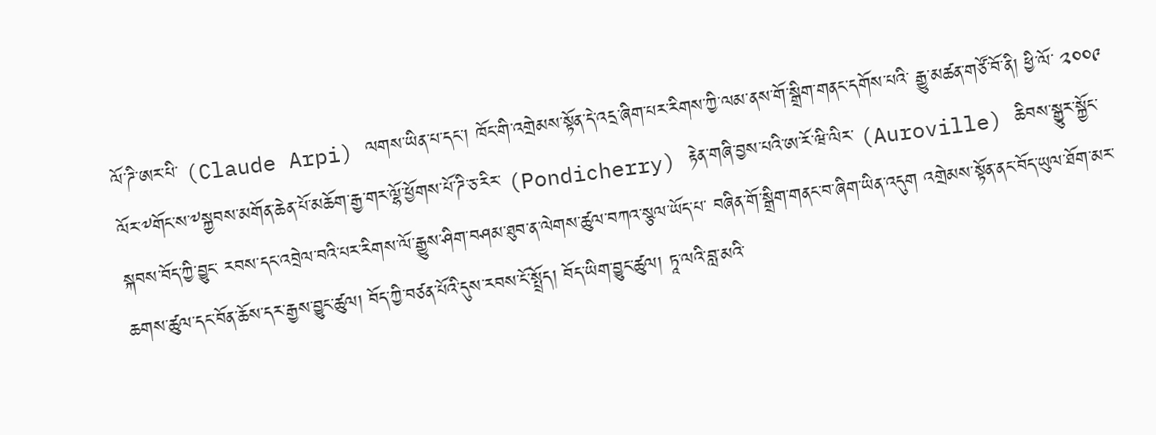ལོ་ཌི་ཨར་པི་ (Claude Arpi) ལགས་ཡིན་པ་དང་། ཁོང་གི་འགྲེམས་སྟོན་དེ་འདྲ་ཞིག་པར་རིགས་ཀྱི་ལམ་ནས་གོ་སྒྲིག་གནང་དགོས་པའི་ རྒྱུ་མཚན་གཙོ་བོ་ནི། ཕྱི་ལོ་ ༢༠༠༩ ལོར་༸གོང་ས་༸སྐྱབས་མགོན་ཆེན་པོ་མཆོག་རྒྱ་གར་ལྷོ་ཕྱོགས་པོ་ཌི་ཅ་རིར་ (Pondicherry) རྟེན་གཞི་བྱས་པའི་ཨ་རོ་ཝི་ལིར་ (Auroville) ཆིབས་སྒྱུར་སྐྱོང་སྐབས་བོད་ཀྱི་བྱུང་ རབས་དང་འབྲེལ་བའི་པར་རིགས་ལོ་རྒྱུས་ཤིག་བཤམ་ཐུབ་ན་ལེགས་ཚུལ་བཀའ་སྩལ་ཡོད་པ་ བཞིན་གོ་སྒྲིག་གནང་བ་ཞིག་ཡིན་འདུག འགྲེམས་སྟོན་ནང་བོད་ཡུལ་ཐོག་མར་ཆགས་ཚུལ་དང་བོན་ཆོས་དར་རྒྱས་བྱུང་ཚུལ། བོད་ཀྱི་བཙན་པོའི་དུས་རབས་ངོ་སྤྲོད། བོད་ཡིག་བྱུང་ཚུལ། ཏཱ་ལའི་བླ་མའི་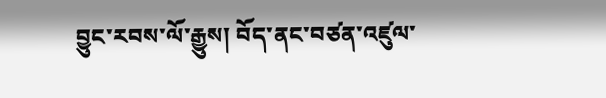བྱུང་རབས་ལོ་རྒྱུས། བོད་ནང་བཙན་འཛུལ་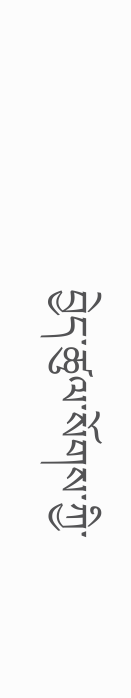བྱེད་ཚུལ་སོགས་ཀྱི་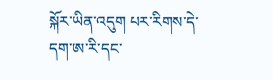སྐོར་ཡིན་འདུག པར་རིགས་དེ་དག་ཨ་རི་དང་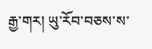རྒྱ་གར། ཡུ་རོབ་བཅས་ས་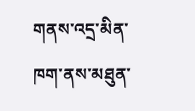གནས་འདྲ་མིན་ཁག་ནས་མཐུན་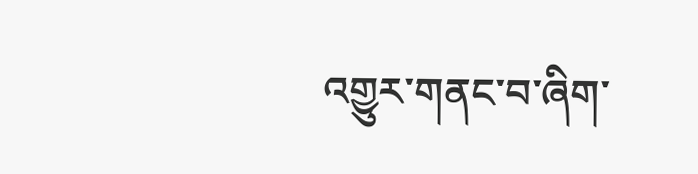འགྱུར་གནང་བ་ཞིག་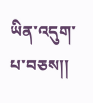ཡིན་འདུག་པ་བཅས།།